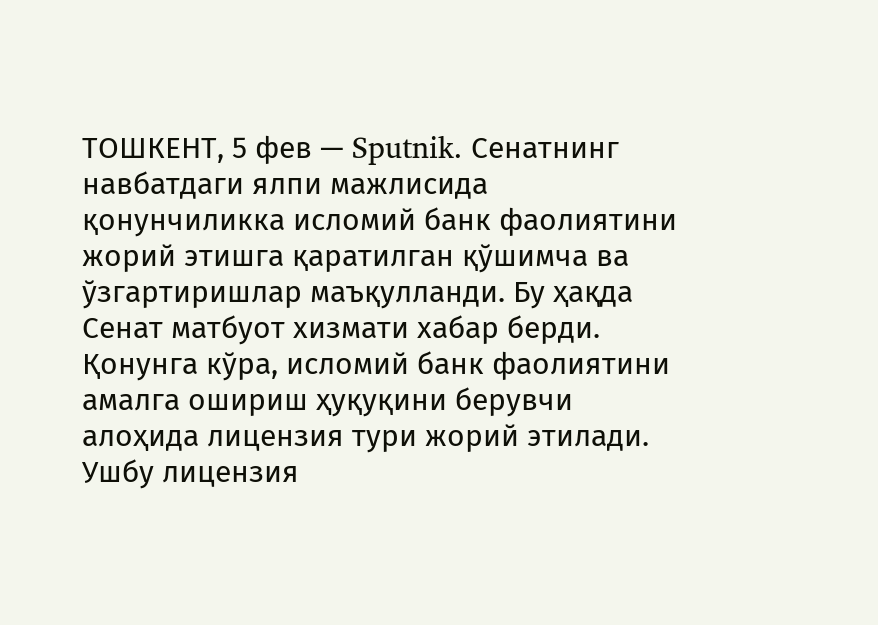ТОШКЕНТ, 5 фев — Sputnik. Сенатнинг навбатдаги ялпи мажлисида қонунчиликка исломий банк фаолиятини жорий этишга қаратилган қўшимча ва ўзгартиришлар маъқулланди. Бу ҳақда Сенат матбуот хизмати хабар берди.
Қонунга кўра, исломий банк фаолиятини амалга ошириш ҳуқуқини берувчи алоҳида лицензия тури жорий этилади. Ушбу лицензия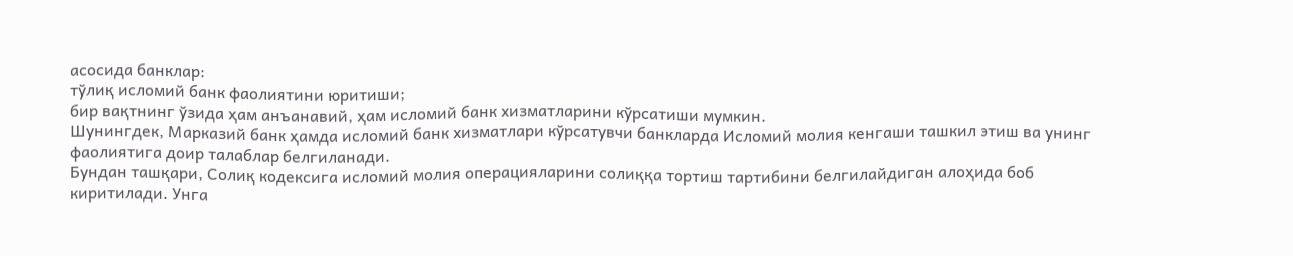асосида банклар:
тўлиқ исломий банк фаолиятини юритиши;
бир вақтнинг ўзида ҳам анъанавий, ҳам исломий банк хизматларини кўрсатиши мумкин.
Шунингдек, Марказий банк ҳамда исломий банк хизматлари кўрсатувчи банкларда Исломий молия кенгаши ташкил этиш ва унинг фаолиятига доир талаблар белгиланади.
Бундан ташқари, Солиқ кодексига исломий молия операцияларини солиққа тортиш тартибини белгилайдиган алоҳида боб киритилади. Унга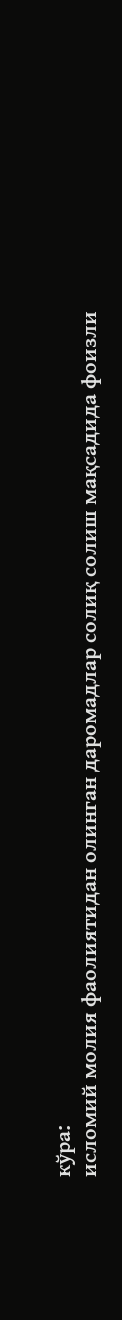кўра:
исломий молия фаолиятидан олинган даромадлар солиқ солиш мақсадида фоизли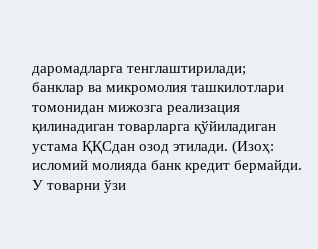даромадларга тенглаштирилади;
банклар ва микромолия ташкилотлари томонидан мижозга реализация қилинадиган товарларга қўйиладиган устама ҚҚСдан озод этилади. (Изоҳ: исломий молияда банк кредит бермайди. У товарни ўзи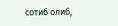сотиб олиб,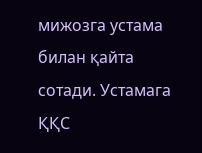мижозга устама билан қайта сотади. Устамага ҚҚС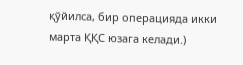қўйилса, бир операцияда икки марта ҚҚС юзага келади.)